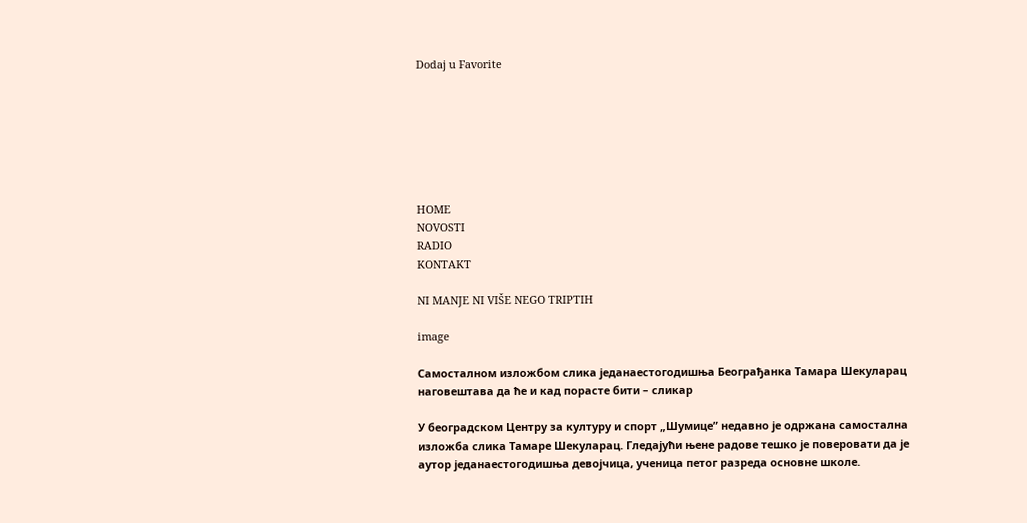Dodaj u Favorite







HOME
NOVOSTI
RADIO
KONTAKT

NI MANJE NI VIŠE NEGO TRIPTIH

image

Самосталном изложбом слика једанаестогодишња Београђанка Тамара Шекуларац наговештава да ће и кад порасте бити – сликар

У београдском Центру за културу и спорт „Шумице” недавно је одржана самостална изложба слика Тамаре Шекуларац. Гледајући њене радове тешко је поверовати да је аутор једанаестогодишња девојчица, ученица петог разреда основне школе.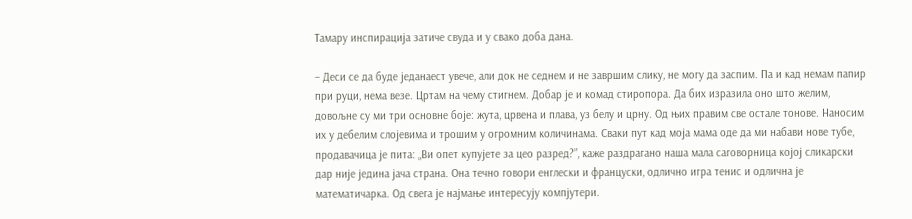Тамару инспирација затиче свуда и у свако доба дана.

– Деси се да буде једанаест увече, али док не седнем и не завршим слику, не могу да заспим. Па и кад немам папир при руци, нема везе. Цртам на чему стигнем. Добар је и комад стиропора. Да бих изразила оно што желим, довољне су ми три основне боје: жута, црвена и плава, уз белу и црну. Од њих правим све остале тонове. Наносим их у дебелим слојевима и трошим у огромним количинама. Сваки пут кад моја мама оде да ми набави нове тубе, продавачица је пита: „Ви опет купујете за цео разред?”, каже раздрагано наша мала саговорница којој сликарски дар није једина јача страна. Она течно говори енглески и француски, одлично игра тенис и одлична је математичарка. Од свега је најмање интересују компјутери.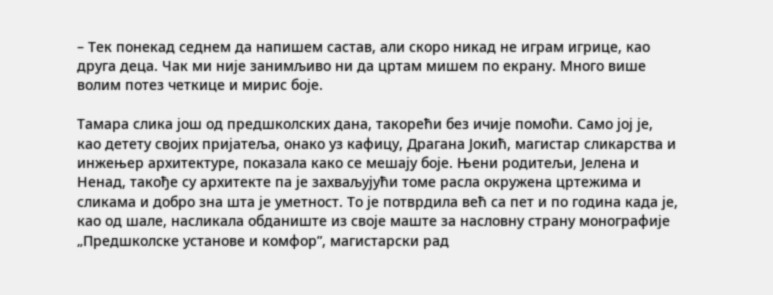– Тек понекад седнем да напишем састав, али скоро никад не играм игрице, као друга деца. Чак ми није занимљиво ни да цртам мишем по екрану. Много више волим потез четкице и мирис боје.

Тамара слика још од предшколских дана, такорећи без ичије помоћи. Само јој је, као детету својих пријатеља, онако уз кафицу, Драгана Јокић, магистар сликарства и инжењер архитектуре, показала како се мешају боје. Њени родитељи, Јелена и Ненад, такође су архитекте па је захваљујући томе расла окружена цртежима и сликама и добро зна шта је уметност. То је потврдила већ са пет и по година када је, као од шале, насликала обданиште из своје маште за насловну страну монографије „Предшколске установе и комфор”, магистарски рад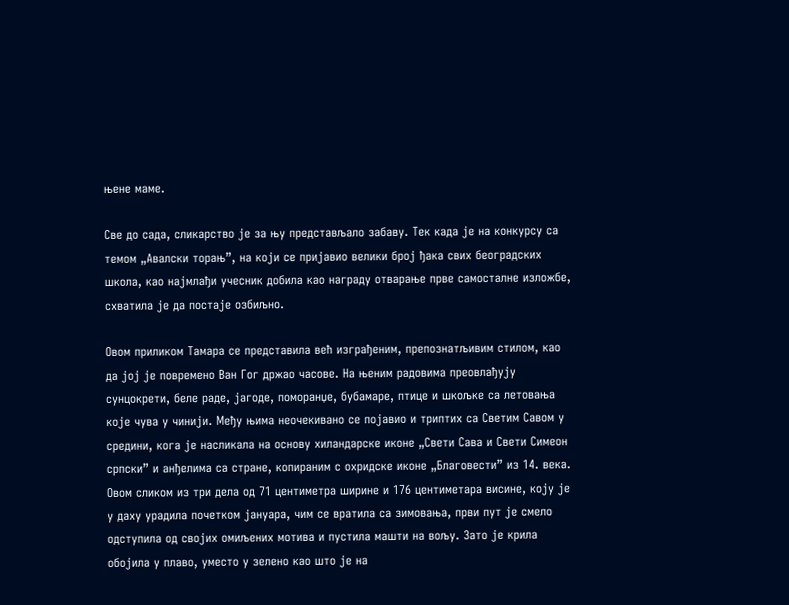њене маме.

Све до сада, сликарство је за њу представљало забаву. Тек када је на конкурсу са темом „Авалски торањ”, на који се пријавио велики број ђака свих београдских школа, као најмлађи учесник добила као награду отварање прве самосталне изложбе, схватила је да постаје озбиљно.

Овом приликом Тамара се представила већ изграђеним, препознатљивим стилом, као да јој је повремено Ван Гог држао часове. На њеним радовима преовлађују сунцокрети, беле раде, јагоде, поморанџе, бубамаре, птице и шкољке са летовања које чува у чинији. Међу њима неочекивано се појавио и триптих са Светим Савом у средини, кога је насликала на основу хиландарске иконе „Свети Сава и Свети Симеон српски” и анђелима са стране, копираним с охридске иконе „Благовести” из 14. века. Овом сликом из три дела од 71 центиметра ширине и 176 центиметара висине, коју је у даху урадила почетком јануара, чим се вратила са зимовања, први пут је смело одступила од својих омиљених мотива и пустила машти на вољу. Зато је крила обојила у плаво, уместо у зелено као што је на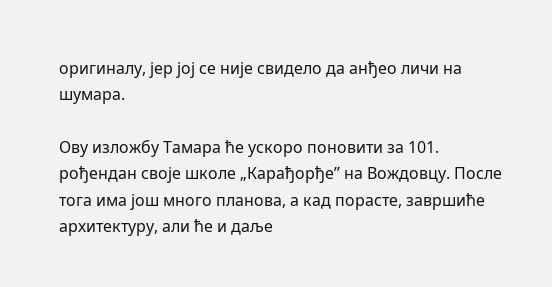оригиналу, јер јој се није свидело да анђео личи на шумара.

Ову изложбу Тамара ће ускоро поновити за 101. рођендан своје школе „Карађорђе” на Вождовцу. После тога има још много планова, а кад порасте, завршиће архитектуру, али ће и даље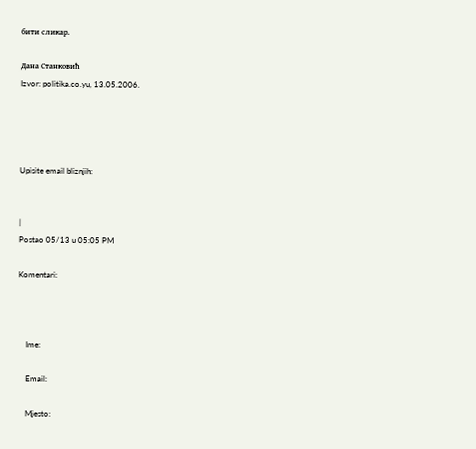бити сликар.

Дана Станковић
Izvor: politika.co.yu, 13.05.2006.




Upisite email bliznjih:


|
Postao 05/13 u 05:05 PM

Komentari:



    Ime:

    Email:

    Mjesto: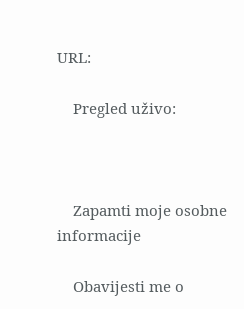URL:

    Pregled uživo:



    Zapamti moje osobne informacije

    Obavijesti me o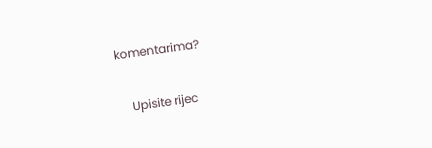komentarima?

    Upisite rijec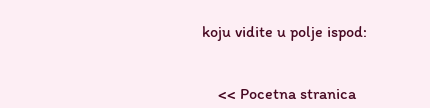koju vidite u polje ispod:


    << Pocetna stranica